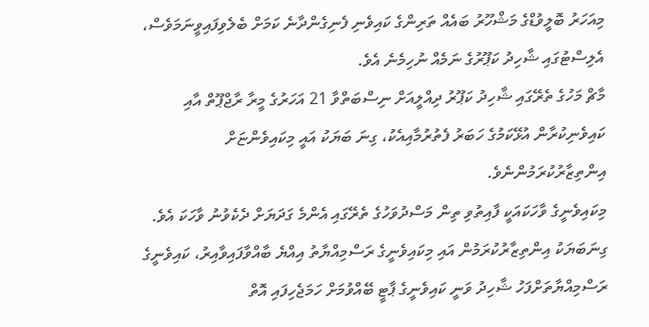މިއަހަރު ބޮލީވުޑްގެ މަޝްހޫރު ބައެއް ތަރިންގެ ކައިވެނި ފެނިގެންދާނެ ކަމަށް ބެލެވިފައިވީނަމަވެސް، އެލިސްޓުގައި ޝާހިދު ކަޕޫރުގެ ނަމެއް ނުހިމެނެ އެވެ.
މާޗް މަހުގެ ތެރޭގައި ޝާހިދު ކަޕޫރު ދިއްލީއަށް ނިސްބަތްވާ 21 އަހަރުގެ މީރާ ރާޖްޕޫތް އާއި ކައިވެނިކުރާން އުޅޭކަމުގެ ހަބަރު ފެތުރުމާއިއެކު، ގިނަ ބަޔަކު އައީ މިކައިވެންޏަށް އިންތިޒާރުކުރަމުންނެވެ.
މިކައިވެނީގެ ވާހަކައަކީ ފާއިތުވި ތިން މަސްދުވަހުގެ ތެރޭގައި އެންމެ ގަދަޔަށް ދެކެވުނު ވާހަކަ އެވެ.
ގިނަބަޔަކު އިންތިޒާރުކުރަމުން އައި މިކައިވެނީގެ ރަސްމިއްޔާތު އިއްޔެ ބާއްވާފައިވާއިރު، ކައިވެނީގެ ރަސްމިއްޔާތަށްފަހު ޝާހިދު ވަނީ ކައިވެނީގެ ޕާޓީ ބޭއްވުމަށް ހަމަޖެހިފައި އޮތް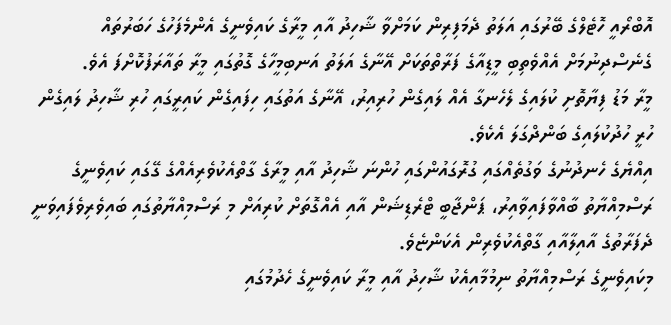އޮބްރޯއީ ހޮޓެލްގެ ބޭރުގައި އަލަތު ދެމަފިރިން ކަމަށްވާ ޝާހިދު އާއި މީރާގެ ކައިވެނީގެ އެންމެފަހުގެ ހަބަރުތައް ގެނެސްދިނުމަށް އެއްވެތިބި މީޑިއާގެ ފަރާތްތަކަށް އޭނާގެ އަލަތު އަނބިމީހާގެ ގޮތުގައި މީރާ ތައާރަފުކޮށްފަ އެވެ.
މީރާ މަޑު ފިޔާތޮށި ކުލައިގެ ލެހެނގާ އެއް ލައިގެން ހުރިއިރު، އޭނާގެ އަތުގައި ހިފައިގެން ކައިރީގައި ހުރި ޝާހިދު ލައިގެން ހުރީ ހުދުކުލައިގެ ބަންދްގަލަ އެކެވެ.
އިއްޔެގެ ހެނދުނުގެ ވަގުތެއްގައި ގުރޮގައުންގައި ހުންނަ ޝާހިދު އާއި މީރާގެ ގާތްއެކުވެރިއެއްގެ ގޭގައި ކައިވެނީގެ ރަސްމިއްޔާތު ބާއްވާފައިވާއިރު، ޕަންޖާބީ ޓްރެޑިޝަން އާއި އެއްގޮތަށް ކުރިއަށް މި ރަސްމިއްޔާތުގައި ބައިވެރިވެފައިވަނީ ދެފަރާތުގެ އާއިލާއާއި ގާތްއެކުވެރިން އެކަންޏެވެ.
މިކައިވެނީގެ ރަސްމިއްޔާތު ނިމުމާއިއެކު ޝާހިދު އާއި މީރާ ކައިވެނީގެ ހެދުމުގައި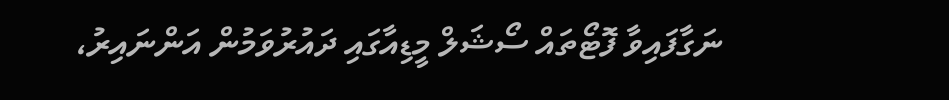ނަގާފައިވާ ފޮޓޯތައް ސޯޝަލް މީޑިއާގައި ދައުރުވަމުން އަންނައިރު،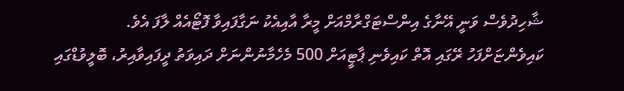ޝާހިދުވެސް ވަނީ އޭނާގެ އިންސްޓަގްރާމްއަށް މީރާ އާއިއެކު ނަގާފައިވާ ފޮޓޯއެއް ލާފަ އެވެ.
ކައިވެންޏަށްފަހު ރޭގައި އޮތް ކައިވެނި ޕާޓީއަށް 500 މެހެމާނުންނަށް ދައިވަތު ދީފައިވާއިރު، ބޮލީވުޑްގައި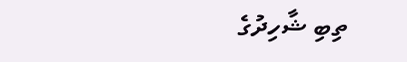ތިބި ޝާހިދުގެ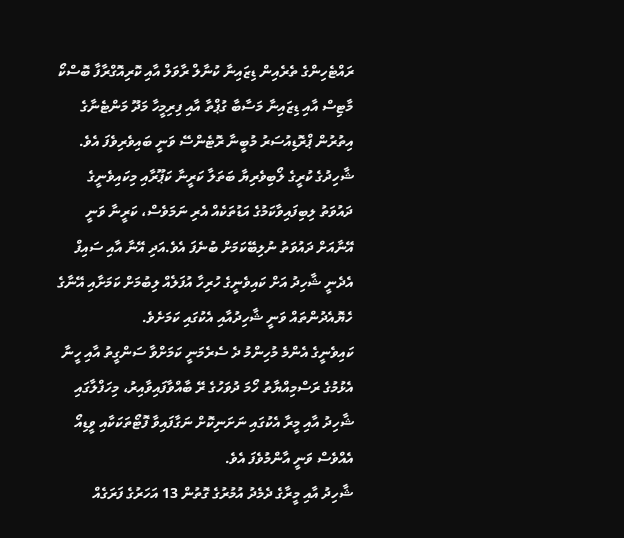ރައްޓެހިންގެ ތެރެއިން ޑިޒައިނާ ކުނާލް ރާވަލް އާއި ކޮރިއޮގްރާފާ ބޮސްކޯ މާޓިސް އާއި ޑިޒައިނާ މަސާބާ ގުޕްތާ އާއި ފިރިމީހާ މަދޫ މަންޓެނާގެ އިތުރުން ޕްރޮޑިއުސަރު މުބީނާ ރޮޓެންސޭ ވަނީ ބައިވެރިވެފަ އެވެ.
ޝާހިދުގެ ކުރީގެ ލޯބިވެރިޔާ ބަތަލާ ކަރީނާ ކަޕޫރާއި މިކައިވެނީގެ ދައުވަތު ލިބިފައިވާކަމުގެ އަޑުތަކެއް އެރި ނަމަވެސް، ކަރީނާ ވަނީ އޭނާއަށް ދައުވަތު ނުލިބޭކަމަށް ބުނެފަ އެވެ.އަދި އޭނާ އާއި ސައިފް އެދެނީ ޝާހިދު އަށް ކައިވެނީގެ ހުރިހާ އުފަލެއް ލިބުމަށް ކަމަށާއި އޭނާގެ ހެޔޮއެދުންތައް ވަނީ ޝާހިދުއާއި އެކުގައި ކަމަށެވެ.
ކައިވެނީގެ އެންމެ މުހިންމު ދެ ސެރެމަނީ ކަމަށްވާ ސަންގީތު އާއި ހީނާ އެޅުމުގެ ރަސްމިއްޔާތު ހޯމަ ދުވަހުގެ ރޭ ބާއްވާފައިވާއިރު، މިހަފްލާގައި ޝާހިދު އާއި މީރާ އެކުގައި ނަށަނިކޮށް ނަގާފައިވާ ފޮޓޯތަކަކާއި ވީޑިއޯ އެއްވެސް ވަނީ އާންމުވެފަ އެވެ.
ޝާހިދު އާއި މީރާގެ ދެމެދު އުމުރުގެ ގޮތުން 13 އަހަރުގެ ފަރަގެއް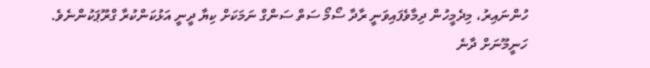ހުންނައިރު، މިދެމީހުން ދިމާވެފައިވަނީ ރާދާ ސޯމޯ ސަތް ސަންގް ނަމަކަށް ކިޔާ ދީނީ އަޅުކަންކުރާ ގްރޫޕަކުންނެވެ.
ހަނީމޫނަށް ދާނެ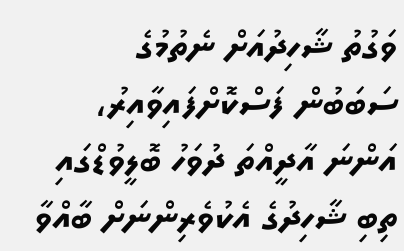ވަގުތު ޝާހިދުއަށް ނެތުމުގެ ސަބަބުން ފަސްކޮށްފައިވާއިރު، އަންނަ އާދީއްތަ ދުވަހު ބޮލީވުޑްގައި ތިބި ޝާހިދުގެ އެކުވެރިންނަށް ބާއްވާ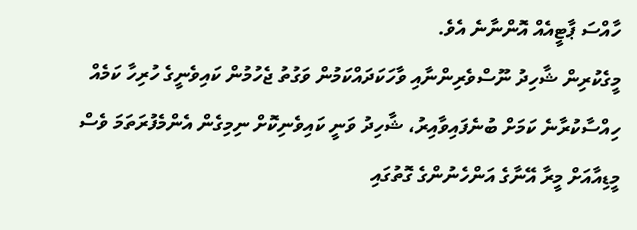ހާއްސަ ޕާޓީއެއް އޮންނާނެ އެވެ.
މީގެކުރިން ޝާހިދު ނޫސްވެރިންނާއި ވާހަކަދައްކަމުން ވަގުތު ޖެހުމުން ކައިވެނީގެ ހުރިހާ ކަމެއް ހިއްސާކުރާނެ ކަމަށް ބުނެފައިވާއިރު، ޝާހިދު ވަނީ ކައިވެނިކޮށް ނިމިގެން އެންމެފުރަތަމަ ވެސް މީޑިއާއަށް މީރާ އޭނާގެ އަންހެނުންގެ ގޮތުގައި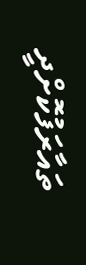ތައާރަފުކޮށްދީ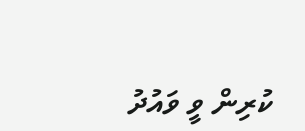ކުރިން ވީ ވައުދު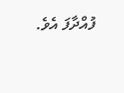ފުއްދާފަ އެވެ.